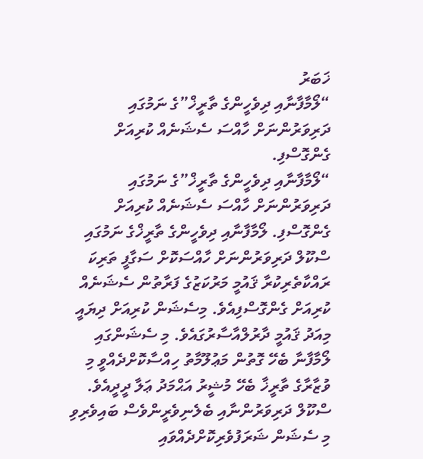ޚަބަރު
“ލޯމާފާނާއި ދިވެހީންގެ ތާރީޚް”ގެ ނަމުގައި ދަރިވަރުންނަށް ހާއްސަ ސެޝަނެއް ކުރިއަށް ގެންގޮސްފި.
“ލޯމާފާނާއި ދިވެހީންގެ ތާރީޚް”ގެ ނަމުގައި ދަރިވަރުންނަށް ހާއްސަ ސެޝަނެއް ކުރިއަށް ގެންގޮސްފި. ލޯމާފާނާއި ދިވެހީންގެ ތާރީޚްގެ ނަމުގައި ސްކޫލް ދަރިވަރުންނަށް ހާއްސަކޮށް ސަގާފީ ތަރިކަ ރައްކާތެރިކުރާ ޤައުމީ މަރުކަޒުގެ ފަރާތުން ސެޝަނެއް ކުރިއަށް ގެންގޮސްފިއެވެ. މިސެޝަން ކުރިއަށް ދިޔައީ މިއަދު ޤައުމީ ދާރުލްއާސާރުގައެވެ. މި ސެޝަންގައި ލޯމާފާނާ ބެހޭ ގޮތުން މަޢުލޫމާތު ހިއްސާކޮށްދެއްވީ މި ވުޒާރާގެ ތާރީޚާ ބެހޭ މުޝީރު އަޙްމަދު ޢަލާ ދީދީއެވެ. ސްކޫލް ދަރިވަރުންނާއި ބެލެނިވެރީންވެސް ބައިވެރިވި މި ސެޝަން ޝަރަފުވެރިކޮށްދެއްވައި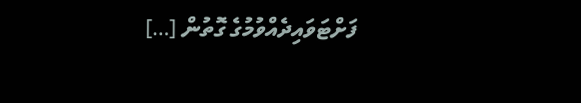ފަށްޓަވައިދެއްވުމުގެ ގޮތުން […]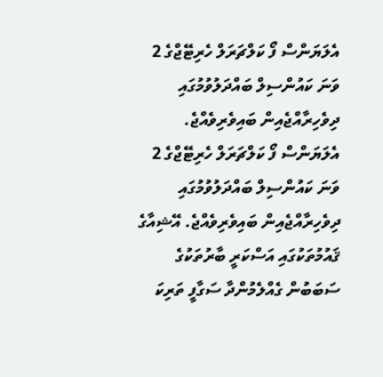އެލަޔަންސް ފޯ ކަލްޗަރަލް ހެރިޓޭޖްގެ 2 ވަނަ ކައުންސިލް ބައްދަލުވުމުގައި ދިވެހިރާއްޖެއިން ބައިވެރިވެއްޖެ.
އެލަޔަންސް ފޯ ކަލްޗަރަލް ހެރިޓޭޖްގެ 2 ވަނަ ކައުންސިލް ބައްދަލުވުމުގައި ދިވެހިރާއްޖެއިން ބައިވެރިވެއްޖެ. އޭޝިއާގެ ޤައުމުތަކުގައި އަސްކަރީ ބާރުތަކުގެ ސަބަބުން ގެއްލެމުންދާ ސަގާފީ ތަރިކަ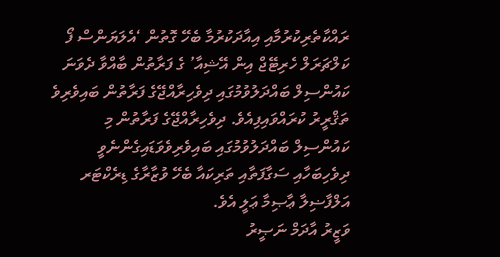ރައްކާތެރިކުރުމާއި އިއާދަކުރުމާ ބެހޭ ގޮތުން ‘އެލަޔަންސް ފޯ ކަލްޗަރަލް ހެރިޓޭޖް އިން އޭޝިއާ’ ގެ ފަރާތުން ބާއްވާ ދެވަނަ ކައުންސިލް ބައްދަލުވުމުގައި ދިވެހިރާއްޖޭގެ ފަރާތުން ބައިވެރިވެ ތަޤްރީރު ކުރައްވައިފިއެވެ. ދިވެހިރާއްޖޭގެ ފަރާތުން މި ކައުންސިލް ބައްދަލުވުމުގައި ބައިވެރިވެވަޑައިގެންނެވީ ދިވެހިބަހާއި ސަގާފަތާއި ތަރިކައާ ބެހޭ ވުޒާރާގެ ޑިރެކްޓަރ އަލްފާޟިލާ ޢާޞިމާ ޢަލީ އެވެ.
ވަޒީރު އާދަމް ނަޞީރު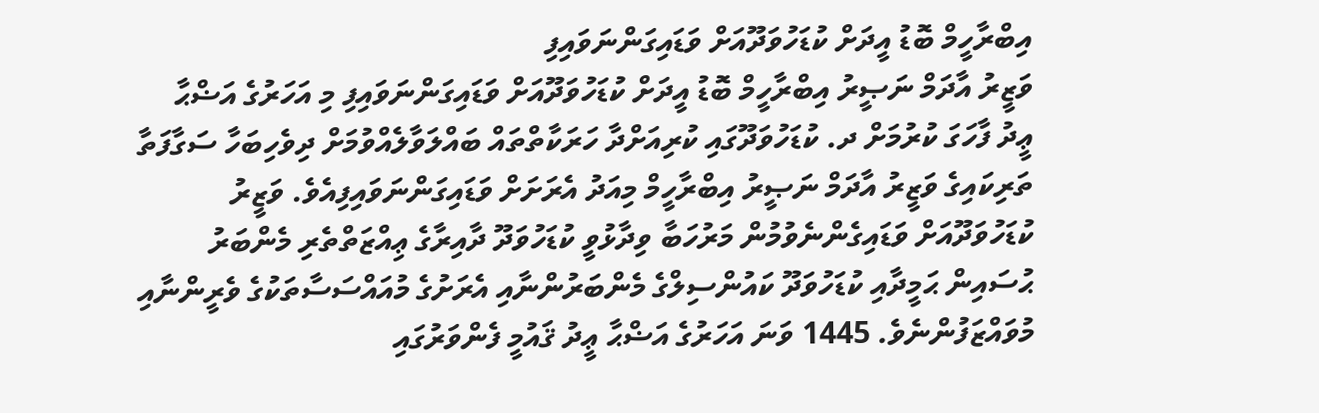އިބްރާހީމް ބޮޑު އީދަށް ކުޑަހުވަދޫއަށް ވަޑައިގަންނަވައިފި
ވަޒީރު އާދަމް ނަޞީރު އިބްރާހީމް ބޮޑު އީދަށް ކުޑަހުވަދޫއަށް ވަޑައިގަންނަވައިފި މި އަހަރުގެ އަޟްޙާ ޢީދު ފާހަގަ ކުރުމަށް ދ. ކުޑަހުވަދޫގައި ކުރިއަށްދާ ހަރަކާތްތައް ބައްލަވާލެއްވުމަށް ދިވެހިބަހާ ސަގާފަތާ ތަރިކައިގެ ވަޒީރު އާދަމް ނަޞީރު އިބްރާހީމް މިއަދު އެރަށަށް ވަޑައިގަންނަވައިފިއެވެ. ވަޒީރު ކުޑަހުވަދޫއަށް ވަޑައިގެންނެވުމުން މަރުހަބާ ވިދާޅުވީ ކުޑަހުވަދޫ ދާއިރާގެ ޢިއްޒަތްތެރި މެންބަރު ޙުސައިން ޙަމީދާއި ކުޑަހުވަދޫ ކައުންސިލްގެ މެންބަރުންނާއި އެރަށުގެ މުއައްސަސާތަކުގެ ވެރީންނާއި މުވައްޒަފުންނެވެ. 1445 ވަނަ އަހަރުގެ އަޟްޙާ ޢީދު ޤައުމީ ފެންވަރުގައި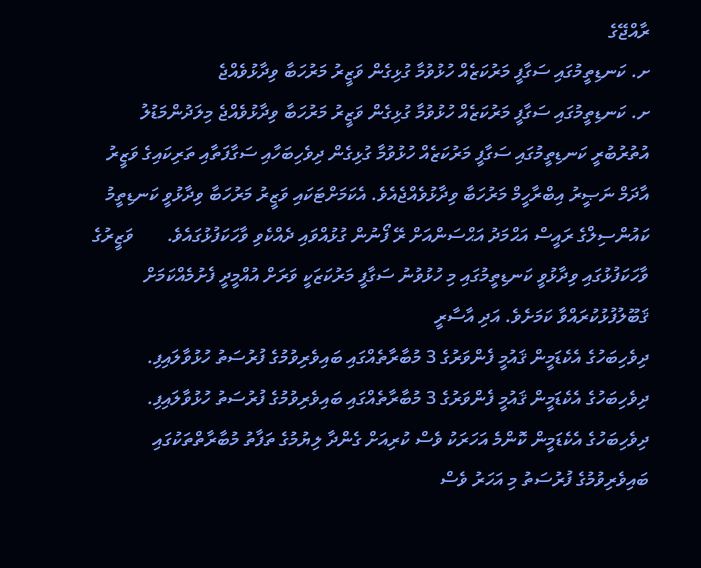ރާއްޖޭގެ
ށ. ކަނޑިތީމުގައި ސަގާފީ މަރުކަޒެއް ހުޅުވުމާ ގުޅިގެން ވަޒީރު މަރުހަބާ ވިދާޅުވެއްޖެ
ށ. ކަނޑިތީމުގައި ސަގާފީ މަރުކަޒެއް ހުޅުވުމާ ގުޅިގެން ވަޒީރު މަރުހަބާ ވިދާޅުވެއްޖެ މިލަދުންމަޑުލު އުތުރުބުރީ ކަނޑިތީމުގައި ސަގާފީ މަރުކަޒެއް ހުޅުވުމާ ގުޅިގެން ދިވެހިބަހާއި ސަގާފަތާއި ތަރިކައިގެ ވަޒީރު އާދަމް ނަޞީރު އިބްރާހީމް މަރުހަބާ ވިދާޅުވެއްޖެއެވެ. އެކަމަށްޓަކައި ވަޒީރު މަރުހަބާ ވިދާޅުވީ ކަނޑިތީމު ކައުންސިލްގެ ރައީސް އަޙްމަދު އަޙްސަންއަށް ރޭ ފޯނުން ގުޅުއްވައި ދެއްކެވި ވާހަކަފުޅުގައެވެ.       ވަޒީރުގެ ވާހަކަފުޅުގައި ވިދާޅުވީ ކަނޑިތީމުގައި މި ހުޅުވުނު ސަގާފީ މަރުކަޒަކީ ވަރަށް އުއްމީދީ ފެށުމެއްކަމަށް ޤަބޫލުފުޅުކުރައްވާ ކަމަށެވެ. އަދި އާސާރީ
ދިވެހިބަހުގެ އެކެޑަމީން ޤައުމީ ފެންވަރުގެ 3 މުބާރާތެއްގައި ބައިވެރިވުމުގެ ފުރުސަތު ހުޅުވާލައިފި.
ދިވެހިބަހުގެ އެކެޑަމީން ޤައުމީ ފެންވަރުގެ 3 މުބާރާތެއްގައި ބައިވެރިވުމުގެ ފުރުސަތު ހުޅުވާލައިފި. ދިވެހިބަހުގެ އެކެޑަމީން ކޮންމެ އަހަރަކު ވެސް ކުރިއަށް ގެންދާ ލިޔުމުގެ ތަފާތު މުބާރާތްތަކުގައި ބައިވެރިވުމުގެ ފުރުސަތު މި އަހަރު ވެސް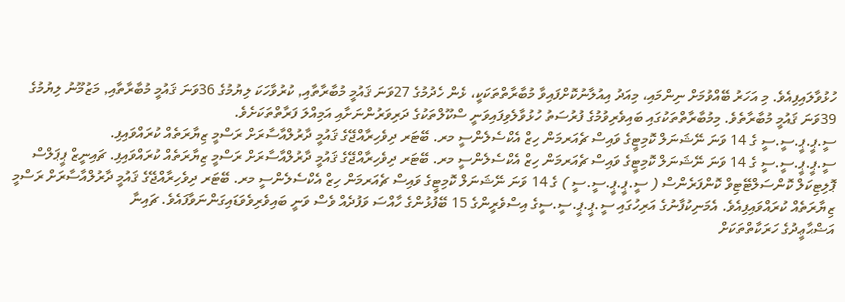ހުޅުވާލައިފިއެވެ. މި އަހަރު ބޭއްވުމަށް ނިންމައި، މިއަދު އިއުލާނުކޮށްފައިވާ މުބާރާތްތަކަކީ، ޅެން ހެދުމުގެ 27ވަނަ ޤައުމީ މުބާރާތާއި, ކުރުވާހަކަ ލިޔުމުގެ 36ވަނަ ޤައުމީ މުބާރާތާއި, މަޒުމޫނު ލިޔުމުގެ 39ވަނަ ޤައުމީ މުބާރާތެވެ. މިމުބާރާތްތަކުގައި ބައިވެރިވުމުގެ ފުރުސަތު ހުޅުވާލެވިފައިވަނީ ސްކޫލްތަކުގެ ދަރިވަރުންނަށާއި އަމިއްލަ ފަރާތްތަކަށެވެ.
ސީ.ޕީ.ޕީ.ސީ.ސީ ގެ 14 ވަނަ ނޭޝަނަލް ކޮމިޓީގެ ވައިސް ޗެއަރމަން ހިޒް އެކްސެލެންސީ މރ. ބޭޓަރ ދިވެހިރާއްޖޭގެ ޤައުމީ ދާރުލްއާސާރަށް ރަސްމީ ޒިޔާރަތެއް ކުރައްވައިފި.
ސީ.ޕީ.ޕީ.ސީ.ސީ ގެ 14 ވަނަ ނޭޝަނަލް ކޮމިޓީގެ ވައިސް ޗެއަރމަން ހިޒް އެކްސެލެންސީ މރ. ބޭޓަރ ދިވެހިރާއްޖޭގެ ޤައުމީ ދާރުލްއާސާރަށް ރަސްމީ ޒިޔާރަތެއް ކުރައްވައިފި. ޗައިނީޒް ޕީޕަލްސް ޕޮލިޓިކަލް ކޮންސަލްޓޭޓިވް ކޮންފަރެންސް ( ސީ.ޕީ.ޕީ.ސީ.ސީ ) ގެ 14 ވަނަ ނޭޝަނަލް ކޮމިޓީގެ ވައިސް ޗެއަރމަން ހިޒް އެކްސެލެންސީ މރ. ބޭޓަރ ދިވެހިރާއްޖޭގެ ޤައުމީ ދާރުލްއާސާރަށް ރަސްމީ ޒިޔާރަތެއް ކުރައްވައިފިއެވެ. އެމަނިކުފާނުގެ އަރިހުގައި ސީ.ޕީ.ޕީ.ސީ.ސީގެ އިސްވެރީންގެ 15 ބޭފުޅުންގެ ހާއްސަ ވަފުދެއް ވެސް ވަނީ ބައިވެރިވެވަޑައިގަންނަވާފައެވެ. ޗައިނާ
އަޟްޙާޢީދުގެ ހަރަކާތްތަކަށް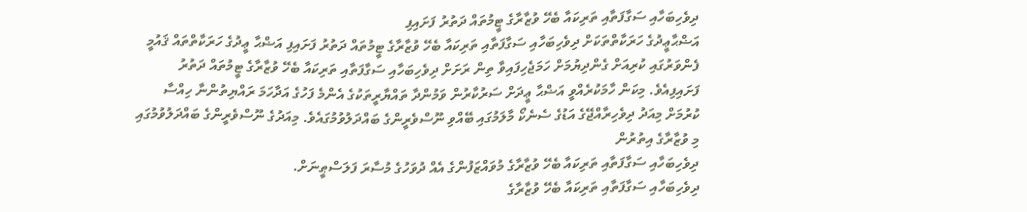ދިވެހިބަހާއި ސަގާފަތާއި ތަރިކައާ ބެހޭ ވުޒާރާގެ ޓީމުތައް ދަތުރު ފަށައިފި
އަޟްޙާޢީދުގެ ހަރަކާތްތަކަށް ދިވެހިބަހާއި ސަގާފަތާއި ތަރިކައާ ބެހޭ ވުޒާރާގެ ޓީމުތައް ދަތުރު ފަށައިފި އަޟްޙާ ޢީދުގެ ހަރަކާތްތައް ޤައުމީ ފެންވަރުގައި ކުރިއަށް ގެންދިޔުމަށް ހަމަޖެހިފައިވާ ތިން ރަށަށް ދިވެހިބަހާއި ސަގާފަތާއި ތަރިކައާ ބެހޭ ވުޒާރާގެ ޓީމުތައް ދަތުރު ފަށައިފިއެވެ. މިކަން ހާމަކުރެއްވީ އަޟްޙާ ޢީދަށް ސަރުކާރުން ވަމުންދާ ތައްޔާރީތަކުގެ އެންމެ ފަހުގެ އަދާހަމަ ރައްޔިތުންނާ ހިއްސާ ކުރުމަށް މިއަދު ދިވެހިރާއްޖޭގެ އަޑުގެ ސެނެކޯ މާލަމުގައި ބޭއްވި ނޫސްވެރީންގެ ބައްދަލުވުމުގައެވެ. މިއަދުގެ ނޫސްވެރީންގެ ބައްދަލުވުމުގައި މި ވުޒާރާގެ އިތުރުން
ދިވެހިބަހާއި ސަގާފަތާއި ތަރިކައާ ބެހޭ ވުޒާރާގެ މުވައްޒަފުންގެ އެއް ދުވަހުގެ މުސާރަ ފަލަސްޠީނަށް.
ދިވެހިބަހާއި ސަގާފަތާއި ތަރިކައާ ބެހޭ ވުޒާރާގެ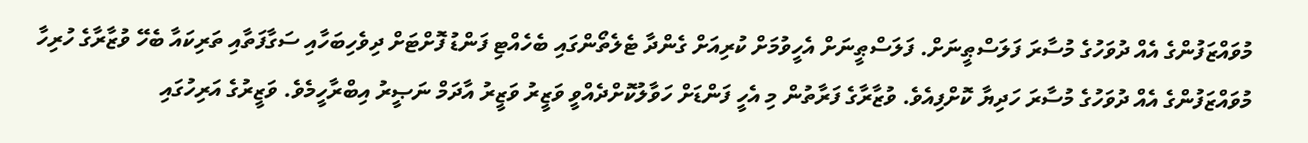މުވައްޒަފުންގެ އެއް ދުވަހުގެ މުސާރަ ފަލަސްޠީނަށް. ފަލަސްޠީނަށް އެހީވުމަށް ކުރިއަށް ގެންދާ ޓެލެތޯންގައި ބެހެއްޓި ފަންޑު ފޮށްޓަށް ދިވެހިބަހާއި ސަގާފަތާއި ތަރިކައާ ބެހޭ ވުޒާރާގެ ހުރިހާ މުވައްޒަފުންގެ އެއް ދުވަހުގެ މުސާރަ ހަދިޔާ ކޮށްފިއެވެ. ވުޒާރާގެ ފަރާތުން މި އެހީ ފަންޑަށް ހަވާލުކޮށްދެއްވީ ވަޒީރު ވަޒީރު އާދަމް ނަޞީރު އިބްރާހީމެވެ. ވަޒީރުގެ އަރިހުގައި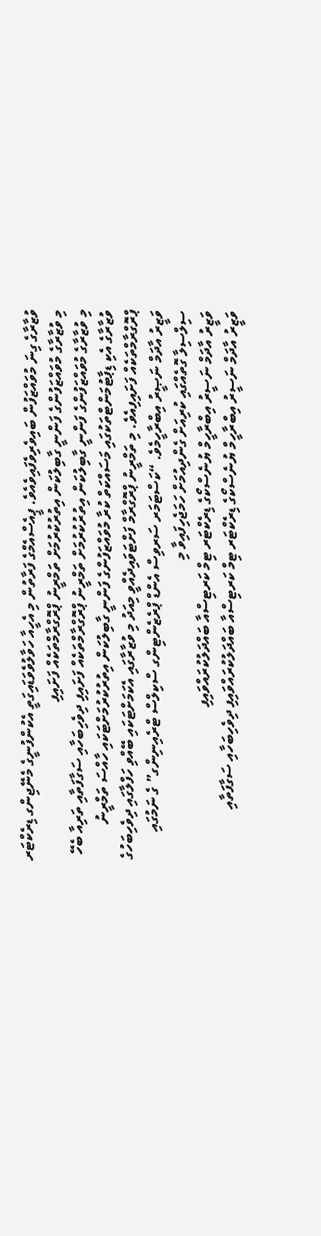ވުޒާރާގެ ގިނަ މުވައްޒަފުން ބައިވެރިވެފައިވެއެވެ. ޕީއެސްއެމްގެ ފަރާތުން މި އެހީއާ ހަވާލުވެވަޑައިގަތީ އެކުންފުނީގެ މެނޭޖިންގ ޑިރެކްޓަރ
މި ވުޒާރާގެ މުވައްޒަފުންގެ ފަންނީ ގާބިލުކަން އިތުރުކުރުމަށް ތަމްރީނު ޕްރޮގްރާމްތަކެއް ފަށައިފި
މި ވުޒާރާގެ މުވައްޒަފުންގެ ފަންނީ ގާބިލުކަން އިތުރުކުރުމަށް ތަމްރީނު ޕްރޮގްރާމްތަކެއް ފަށައިފި ދިވެހިބަހާއި ސަގާފަތާއި ތަރިއާ ބެހޭ ވުޒާރާގެ އެކި ޑިޕާޓުމަންޓްތަކުގައި މަސައްކަތް ކުރާ މުވައްޒަފުންގެ ފަންނީ ގާބިލުކަން އިތުރުކުރުމަށްޓަކައި ހާއްސަ ތަމްރީނު ޕްރޮގްރާމްތަކެއް ފަށައިފިއެވެ. މި ތަމްރީނު ޕްރޮގްރާމް ފަށްޓަވައިދެއްވީ މިއަދު މި ވުޒާރާގައި އެކަމަށްޓަކައި ބޭއްވި ހަފްލާގައި ދިވެހިބަހުގެ ވަޒީރު އާދަމް ނަޞީރު އިބްރާހީމެވެ. “ކަސްޓަމަރ ސަރވިސް އެންޑް ޕްރެޒެންޓިންގ ސްކިލްސް ޓްރެއިނިންގ” ގެ ނަމުގައި ސިލްސިލާ ގޮތެއްގައި ކުރިއަށް ގެންދިއުމަށް ހަމަޖެހިފައިވާ މި
ވަޒީރު އާދަމް ނަސީރު އިބްރާހީމް ޔުނެސްކޯގެ ޑިރެކްޓަރ ޓިމް ކަރޓިސްއާ ބައްދަލުކުރައްވައިފި
ވަޒީރު އާދަމް ނަސީރު އިބްރާހީމް ޔުނެސްކޯގެ ޑިރެކްޓަރ ޓިމް ކަރޓިސްއާ ބައްދަލުކުރައްވައިފި ދިވެހިބަހާއި ސަގާފަތާއި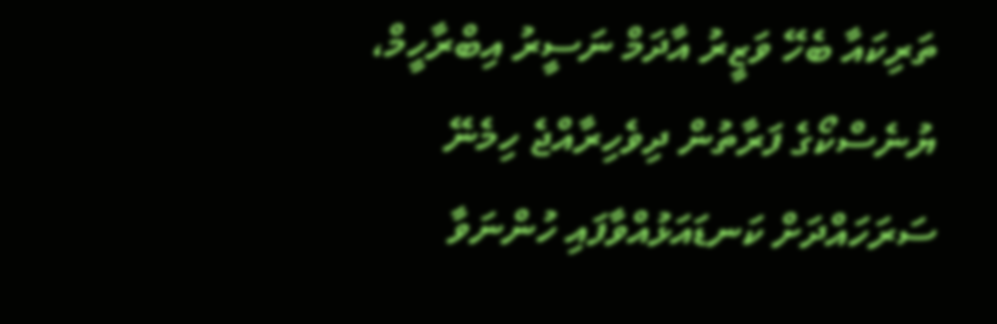ތަރިކައާ ބެހޭ ވަޒީރު އާދަމް ނަސީރު އިބްރާހީމް، ޔުނެސްކޯގެ ފަރާތުން ދިވެހިރާއްޖެ ހިމެނޭ ސަރަހައްދަށް ކަނޑައަޅުއްވާފައި ހުންނަވާ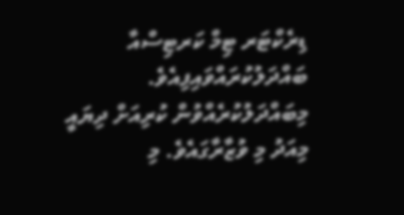ޑިރެކްޓަރ ޓިމް ކަރޓިސްއާ ބައްދަލުކުރައްވައިފިއެވެ. މިބައްދަލުކުރެއްވުން ކުރިއަށް ދިޔައީ މިއަދު މި ވުޒާރާގައެވެ. މި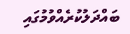ބައްދަލުކުރެއްވުމުގައި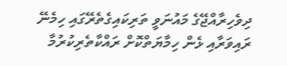ދިވެހިރާއްޖޭގެ މައުނަވީ ތަރިކައިގެތެރޭގައި ހިމެނޭ ރައިވަރާއި ޅެން ހިމާޔަތްކޮށް ރައްކާތެރިކުރުމާ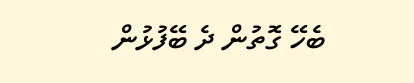ބެހޭ ގޮތުން ދެ ބޭފުޅުން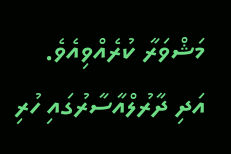މަޝްވަރާ ކުރެއްވިއެވެ. އަދި ދާރުލްއާސާރުގައި ހުރި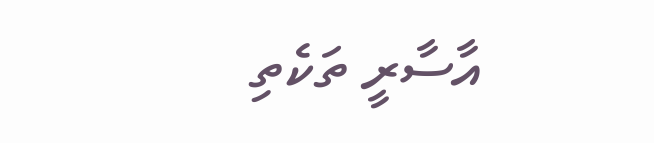އާސާރީ ތަކެތި